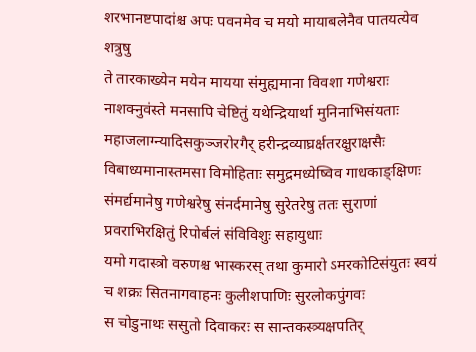शरभानष्टपादांश्च अपः पवनमेव च मयो मायाबलेनैव पातयत्येव शत्रुषु
ते तारकाख्येन मयेन मायया संमुह्यमाना विवशा गणेश्वराः नाशक्नुवंस्ते मनसापि चेष्टितुं यथेन्द्रियार्था मुनिनाभिसंयताः
महाजलाग्न्यादिसकुञ्जरोरगैर् हरीन्द्रव्याघ्रर्क्षतरक्षुराक्षसैः विबाध्यमानास्तमसा विमोहिताः समुद्रमध्येष्विव गाधकाङ्क्षिणः
संमर्द्यमानेषु गणेश्वरेषु संनर्दमानेषु सुरेतरेषु ततः सुराणां प्रवराभिरक्षितुं रिपोर्बलं संविविशुः सहायुधाः
यमो गदास्त्रो वरुणश्च भास्करस् तथा कुमारो ऽमरकोटिसंयुतः स्वयं च शक्रः सितनागवाहनः कुलीशपाणिः सुरलोकपुंगवः
स चोडुनाथः ससुतो दिवाकरः स सान्तकस्त्र्यक्षपतिर्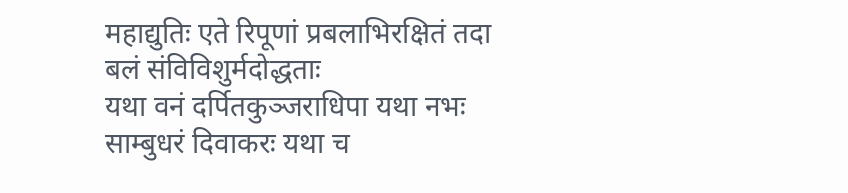महाद्युतिः एते रिपूणां प्रबलाभिरक्षितं तदा बलं संविविशुर्मदोद्धताः
यथा वनं दर्पितकुञ्जराधिपा यथा नभः साम्बुधरं दिवाकरः यथा च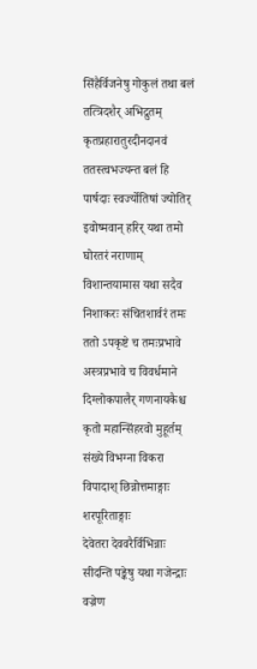सिंहैर्विजनेषु गोकुलं तथा बलं तत्त्रिदशैर् अभिद्रुतम्
कृतप्रहारातुरदीनदानवं ततस्त्वभज्यन्त बलं हि पार्षदाः स्वर्ज्योतिषां ज्योतिर् इवोष्मवान् हरिर् यथा तमो घोरतरं नराणाम्
विशान्तयामास यथा सदैव निशाकरः संचितशार्वरं तमः ततो ऽपकृष्टे च तमःप्रभावे अस्त्रप्रभावे च विवर्धमाने
दिग्लोकपालैर् गणनायकैश्च कृतो महान्सिंहरवो मुहूर्तम् संख्ये विभग्ना विकरा विपादाश् छिन्नोत्तमाङ्गाः शरपूरिताङ्गाः
देवेतरा देववरैर्विभिन्नाः सीदन्ति पङ्केषु यथा गजेन्द्राः वज्रेण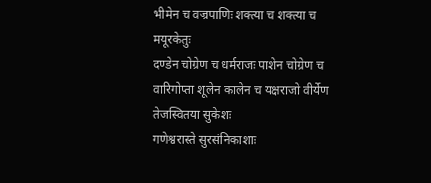भीमेन च वज्रपाणिः शक्त्या च शक्त्या च मयूरकेतुः
दण्डेन चोग्रेण च धर्मराजः पाशेन चोग्रेण च वारिगोप्ता शूलेन कालेन च यक्षराजो वीर्येण तेजस्वितया सुकेशः
गणेश्वरास्ते सुरसंनिकाशाः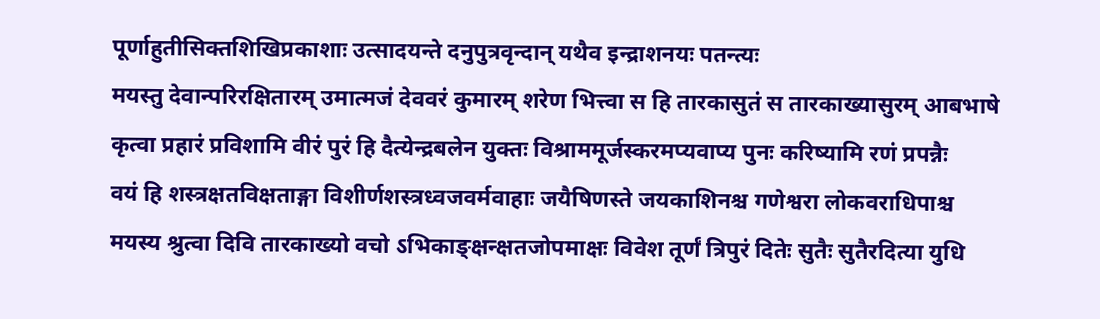पूर्णाहुतीसिक्तशिखिप्रकाशाः उत्सादयन्ते दनुपुत्रवृन्दान् यथैव इन्द्राशनयः पतन्त्यः
मयस्तु देवान्परिरक्षितारम् उमात्मजं देववरं कुमारम् शरेण भित्त्वा स हि तारकासुतं स तारकाख्यासुरम् आबभाषे
कृत्वा प्रहारं प्रविशामि वीरं पुरं हि दैत्येन्द्रबलेन युक्तः विश्राममूर्जस्करमप्यवाप्य पुनः करिष्यामि रणं प्रपन्नैः
वयं हि शस्त्रक्षतविक्षताङ्गा विशीर्णशस्त्रध्वजवर्मवाहाः जयैषिणस्ते जयकाशिनश्च गणेश्वरा लोकवराधिपाश्च
मयस्य श्रुत्वा दिवि तारकाख्यो वचो ऽभिकाङ्क्षन्क्षतजोपमाक्षः विवेश तूर्णं त्रिपुरं दितेः सुतैः सुतैरदित्या युधि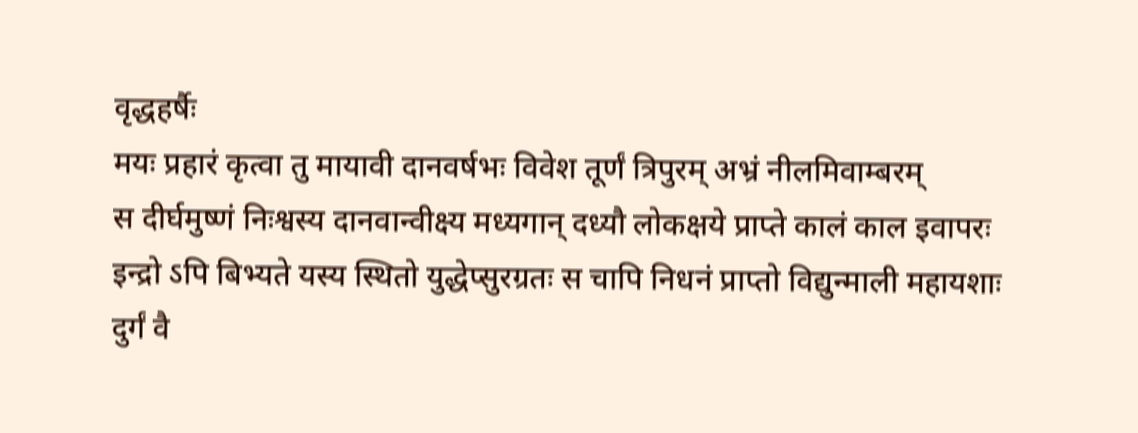वृद्धहर्षैः
मयः प्रहारं कृत्वा तु मायावी दानवर्षभः विवेश तूर्णं त्रिपुरम् अभ्रं नीलमिवाम्बरम्
स दीर्घमुष्णं निःश्वस्य दानवान्वीक्ष्य मध्यगान् दध्यौ लोकक्षये प्राप्ते कालं काल इवापरः
इन्द्रो ऽपि बिभ्यते यस्य स्थितो युद्धेप्सुरग्रतः स चापि निधनं प्राप्तो विद्युन्माली महायशाः
दुर्गं वै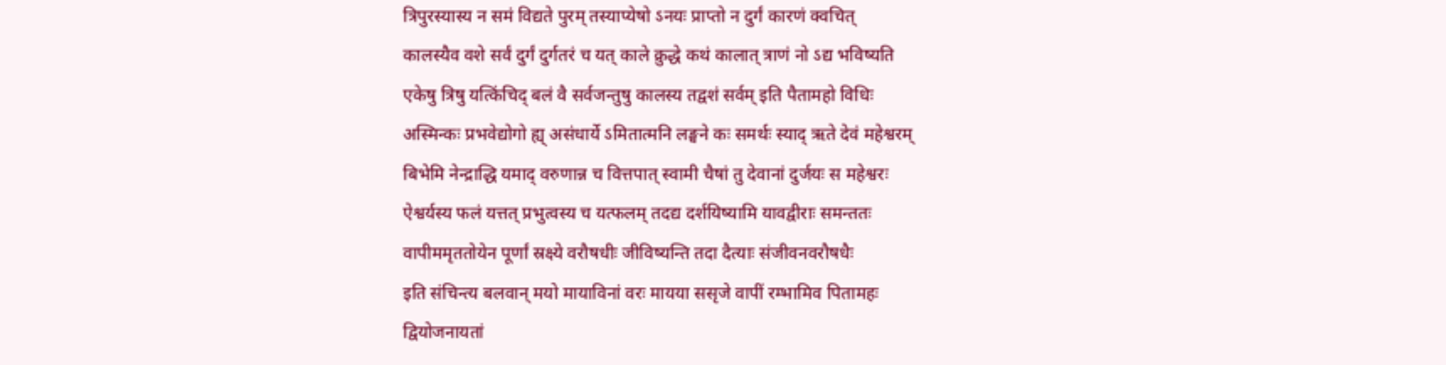त्रिपुरस्यास्य न समं विद्यते पुरम् तस्याप्येषो ऽनयः प्राप्तो न दुर्गं कारणं क्वचित्
कालस्यैव वशे सर्वं दुर्गं दुर्गतरं च यत् काले क्रुद्धे कथं कालात् त्राणं नो ऽद्य भविष्यति
एकेषु त्रिषु यत्किंचिद् बलं वै सर्वजन्तुषु कालस्य तद्वशं सर्वम् इति पैतामहो विधिः
अस्मिन्कः प्रभवेद्योगो ह्य् असंधार्ये ऽमितात्मनि लङ्घने कः समर्थः स्याद् ऋते देवं महेश्वरम्
बिभेमि नेन्द्राद्धि यमाद् वरुणान्न च वित्तपात् स्वामी चैषां तु देवानां दुर्जयः स महेश्वरः
ऐश्वर्यस्य फलं यत्तत् प्रभुत्वस्य च यत्फलम् तदद्य दर्शयिष्यामि यावद्वीराः समन्ततः
वापीममृततोयेन पूर्णां स्रक्ष्ये वरौषधीः जीविष्यन्ति तदा दैत्याः संजीवनवरौषधैः
इति संचिन्त्य बलवान् मयो मायाविनां वरः मायया ससृजे वापीं रम्भामिव पितामहः
द्वियोजनायतां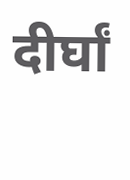दीर्घां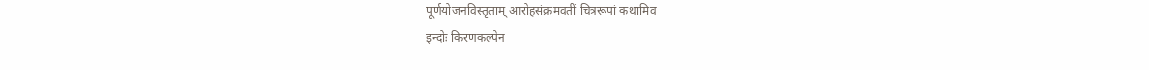पूर्णयोजनविस्तृताम् आरोहसंक्रमवतीं चित्ररूपां कथामिव
इन्दोः किरणकल्पेन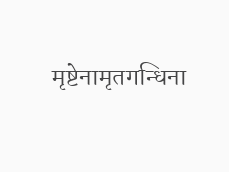मृष्टेनामृतगन्धिना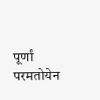पूर्णां परमतोयेन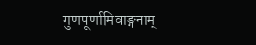गुणपूर्णामिवाङ्गनाम्